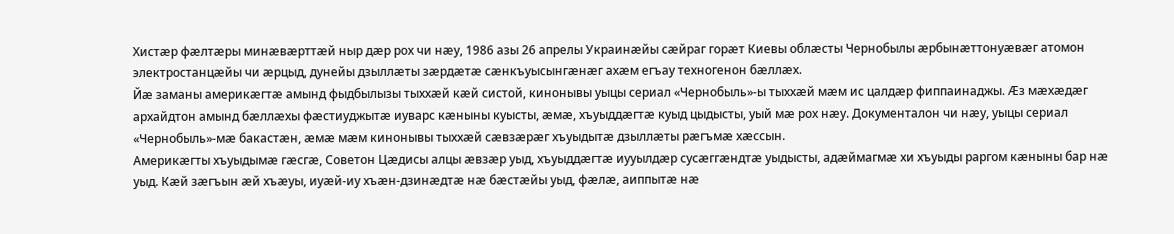Хистæр фæлтæры минæвæрттæй ныр дæр рох чи нæу, 1986 азы 26 апрелы Украинæйы сæйраг горæт Киевы облæсты Чернобылы æрбынæттонуæвæг атомон электростанцæйы чи æрцыд, дунейы дзыллæты зæрдæтæ сæнкъуысынгæнæг ахæм егъау техногенон бæллæх.
Йæ заманы америкæгтæ амынд фыдбылызы тыххæй кæй систой, кинонывы уыцы сериал «Чернобыль»-ы тыххæй мæм ис цалдæр фиппаинаджы. Æз мæхæдæг архайдтон амынд бæллæхы фæстиуджытæ иуварс кæныны куысты, æмæ, хъуыддæгтæ куыд цыдысты, уый мæ рох нæу. Документалон чи нæу, уыцы сериал «Чернобыль»-мæ бакастæн, æмæ мæм кинонывы тыххæй сæвзæрæг хъуыдытæ дзыллæты рæгъмæ хæссын.
Америкæгты хъуыдымæ гæсгæ, Советон Цæдисы алцы æвзæр уыд, хъуыддæгтæ иууылдæр сусæггæндтæ уыдысты, адæймагмæ хи хъуыды раргом кæныны бар нæ уыд. Кæй зæгъын æй хъæуы, иуæй-иу хъæн-дзинæдтæ нæ бæстæйы уыд, фæлæ, аиппытæ нæ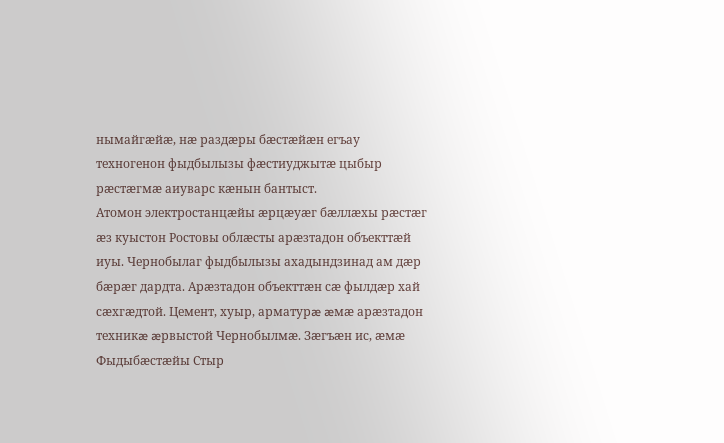нымайгæйæ, нæ раздæры бæстæйæн егъау техногенон фыдбылызы фæстиуджытæ цыбыр рæстæгмæ аиуварс кæнын бантыст.
Атомон электростанцæйы æрцæуæг бæллæхы рæстæг æз куыстон Ростовы облæсты арæзтадон объекттæй иуы. Чернобылаг фыдбылызы ахадындзинад ам дæр бæрæг дардта. Арæзтадон объекттæн сæ фылдæр хай сæхгæдтой. Цемент, хуыр, арматурæ æмæ арæзтадон техникæ æрвыстой Чернобылмæ. Зæгъæн ис, æмæ Фыдыбæстæйы Стыр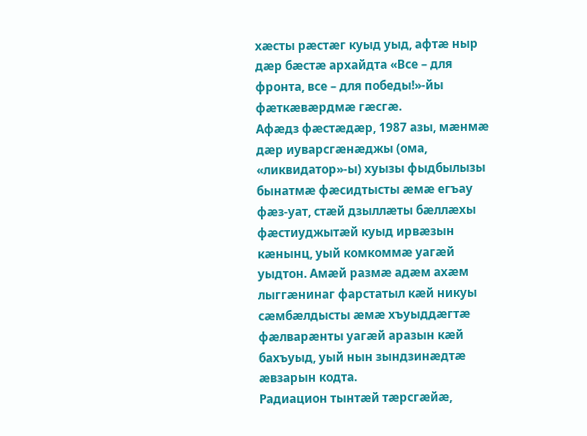хæсты рæстæг куыд уыд, афтæ ныр дæр бæстæ архайдта «Все – для фронта, все – для победы!»-йы фæткæвæрдмæ гæсгæ.
Афæдз фæстæдæр, 1987 азы, мæнмæ дæр иуварсгæнæджы (ома, «ликвидатор»-ы) хуызы фыдбылызы бынатмæ фæсидтысты æмæ егъау фæз-уат, стæй дзыллæты бæллæхы фæстиуджытæй куыд ирвæзын кæнынц, уый комкоммæ уагæй уыдтон. Амæй размæ адæм ахæм лыггæнинаг фарстатыл кæй никуы сæмбæлдысты æмæ хъуыддæгтæ фæлварæнты уагæй аразын кæй бахъуыд, уый нын зындзинæдтæ æвзарын кодта.
Радиацион тынтæй тæрсгæйæ,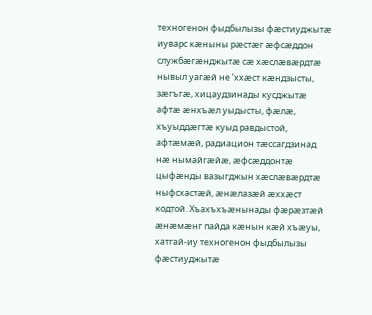техногенон фыдбылызы фæстиуджытæ иуварс кæныны рæстæг æфсæддон службæгæнджытæ сæ хæслæвæрдтæ нывыл уагæй не ’ххæст кæндзысты, зæгъгæ, хицаудзинады кусджытæ афтæ æнхъæл уыдысты, фæлæ, хъуыддæгтæ куыд равдыстой, афтæмæй, радиацион тæссагдзинад нæ нымайгæйæ, æфсæддонтæ цыфæнды вазыгджын хæслæвæрдтæ ныфсхастæй, æнæлазæй æххæст кодтой. Хъахъхъæнынады фæрæзтæй æнæмæнг пайда кæнын кæй хъæуы, хатгай-иу техногенон фыдбылызы фæстиуджытæ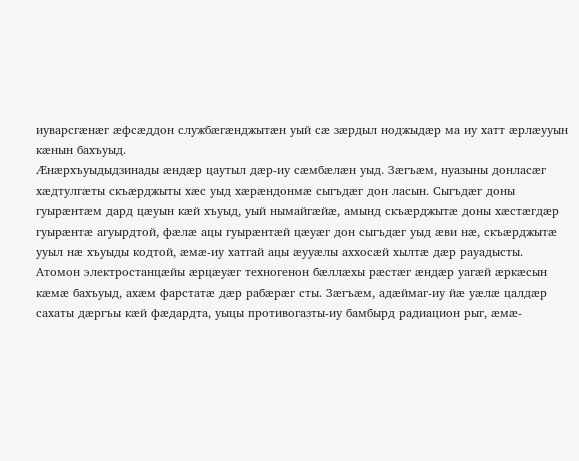иуварсгæнæг æфсæддон службæгæнджытæн уый сæ зæрдыл ноджыдæр ма иу хатт æрлæууын кæнын бахъуыд.
Æнæрхъуыдыдзинады æндæр цаутыл дæр-иу сæмбæлæн уыд. Зæгъæм, нуазыны донласæг хæдтулгæты скъæрджыты хæс уыд хæрæндонмæ сыгъдæг дон ласын. Сыгъдæг доны гуырæнтæм дард цæуын кæй хъуыд, уый нымайгæйæ, амынд скъæрджытæ доны хæстæгдæр гуырæнтæ агуырдтой, фæлæ ацы гуырæнтæй цæуæг дон сыгъдæг уыд æви нæ, скъæрджытæ ууыл нæ хъуыды кодтой, æмæ-иу хатгай ацы æууæлы аххосæй хылтæ дæр рауадысты.
Атомон электростанцæйы æрцæуæг техногенон бæллæхы рæстæг æндæр уагæй æркæсын кæмæ бахъуыд, ахæм фарстатæ дæр рабæрæг сты. Зæгъæм, адæймаг-иу йæ уæлæ цалдæр сахаты дæргъы кæй фæдардта, уыцы противогазты-иу бамбырд радиацион рыг, æмæ-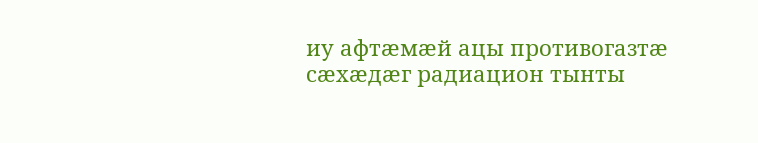иу афтæмæй ацы противогазтæ сæхæдæг радиацион тынты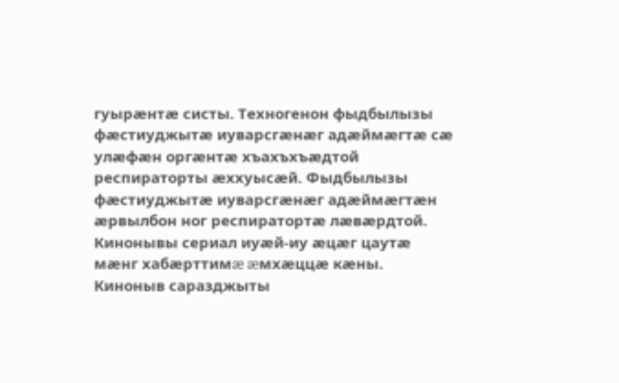гуырæнтæ систы. Техногенон фыдбылызы фæстиуджытæ иуварсгæнæг адæймæгтæ сæ улæфæн оргæнтæ хъахъхъæдтой респираторты æххуысæй. Фыдбылызы фæстиуджытæ иуварсгæнæг адæймæгтæн æрвылбон ног респиратортæ лæвæрдтой.
Кинонывы сериал иуæй-иу æцæг цаутæ мæнг хабæрттимæ æмхæццæ кæны. Киноныв саразджыты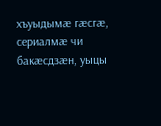хъуыдымæ гæсгæ, сериалмæ чи бакæсдзæн, уыцы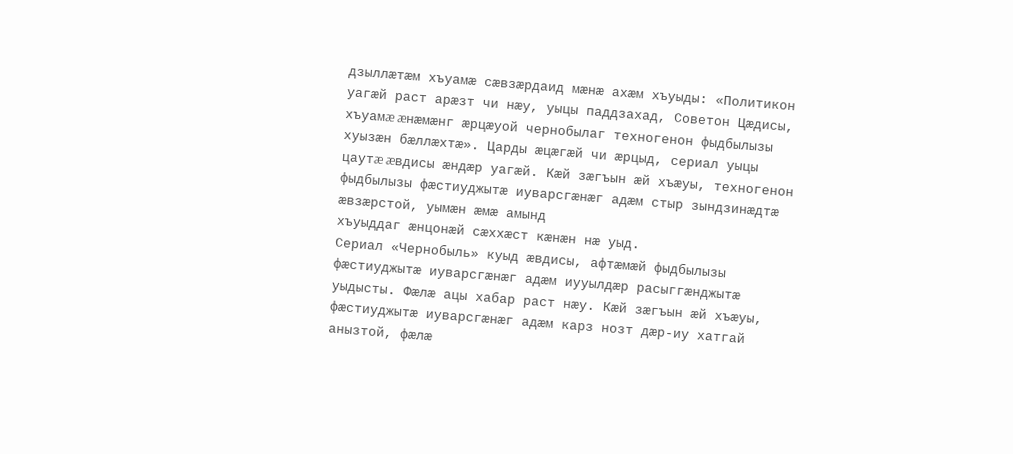дзыллæтæм хъуамæ сæвзæрдаид мæнæ ахæм хъуыды: «Политикон уагæй раст арæзт чи нæу, уыцы паддзахад, Советон Цæдисы, хъуамæ æнæмæнг æрцæуой чернобылаг техногенон фыдбылызы хуызæн бæллæхтæ». Царды æцæгæй чи æрцыд, сериал уыцы цаутæ æвдисы æндæр уагæй. Кæй зæгъын æй хъæуы, техногенон фыдбылызы фæстиуджытæ иуварсгæнæг адæм стыр зындзинæдтæ æвзæрстой, уымæн æмæ амынд
хъуыддаг æнцонæй сæххæст кæнæн нæ уыд.
Сериал «Чернобыль» куыд æвдисы, афтæмæй фыдбылызы фæстиуджытæ иуварсгæнæг адæм иууылдæр расыггæнджытæ уыдысты. Фæлæ ацы хабар раст нæу. Кæй зæгъын æй хъæуы, фæстиуджытæ иуварсгæнæг адæм карз нозт дæр-иу хатгай анызтой, фæлæ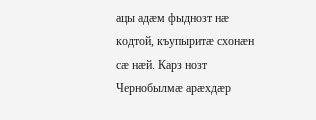ацы адæм фыднозт нæ кодтой, къупыритæ схонæн сæ нæй. Карз нозт Чернобылмæ арæхдæр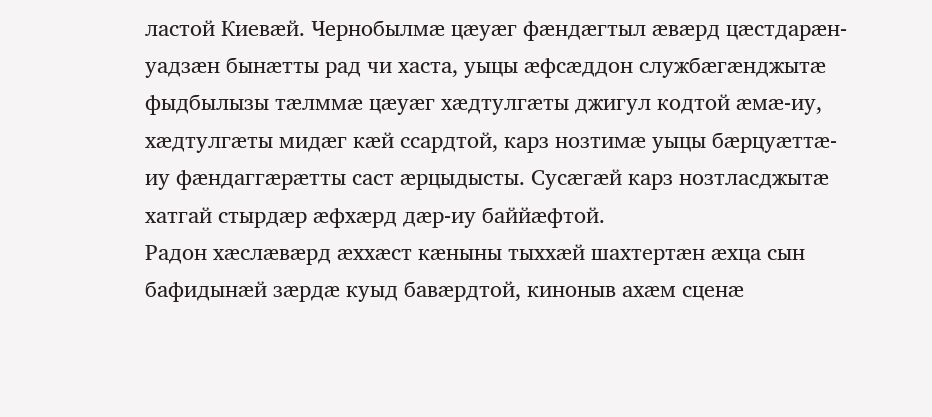ластой Киевæй. Чернобылмæ цæуæг фæндæгтыл æвæрд цæстдарæн-уадзæн бынæтты рад чи хаста, уыцы æфсæддон службæгæнджытæ фыдбылызы тæлммæ цæуæг хæдтулгæты джигул кодтой æмæ-иу, хæдтулгæты мидæг кæй ссардтой, карз нозтимæ уыцы бæрцуæттæ-иу фæндаггæрæтты саст æрцыдысты. Сусæгæй карз нозтласджытæ хатгай стырдæр æфхæрд дæр-иу баййæфтой.
Радон хæслæвæрд æххæст кæныны тыххæй шахтертæн æхца сын бафидынæй зæрдæ куыд бавæрдтой, киноныв ахæм сценæ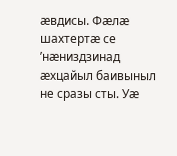æвдисы. Фæлæ шахтертæ се ’нæниздзинад æхцайыл баивыныл не сразы сты. Уæ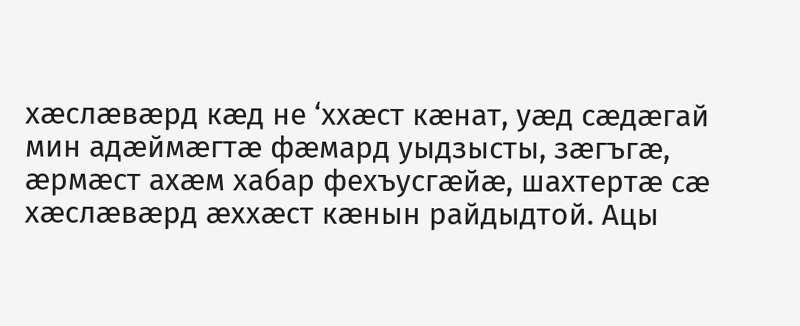хæслæвæрд кæд не ‘ххæст кæнат, уæд сæдæгай мин адæймæгтæ фæмард уыдзысты, зæгъгæ, æрмæст ахæм хабар фехъусгæйæ, шахтертæ сæ хæслæвæрд æххæст кæнын райдыдтой. Ацы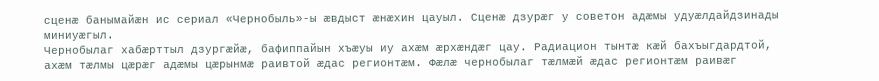сценæ банымайæн ис сериал «Чернобыль»-ы æвдыст æнæхин цауыл. Сценæ дзурæг у советон адæмы удуæлдайдзинады миниуæгыл.
Чернобылаг хабæрттыл дзургæйæ, бафиппайын хъæуы иу ахæм æрхæндæг цау. Радиацион тынтæ кæй бахъыгдардтой, ахæм тæлмы цæрæг адæмы цæрынмæ раивтой æдас регионтæм. Фæлæ чернобылаг тæлмæй æдас регионтæм раивæг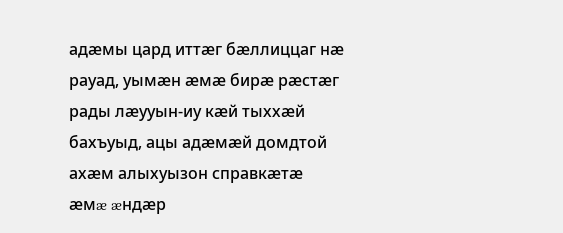адæмы цард иттæг бæллиццаг нæ рауад, уымæн æмæ бирæ рæстæг рады лæууын-иу кæй тыххæй бахъуыд, ацы адæмæй домдтой ахæм алыхуызон справкæтæ æмæ æндæр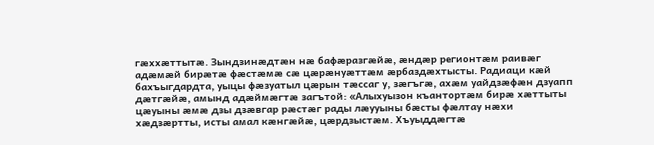гæххæттытæ. Зындзинæдтæн нæ бафæразгæйæ, æндæр регионтæм раивæг адæмæй бирæтæ фæстæмæ сæ цæрæнуæттæм æрбаздæхтысты. Радиаци кæй бахъыгдардта, уыцы фæзуатыл цæрын тæссаг у, зæгъгæ, ахæм уайдзæфæн дзуапп дæтгæйæ, амынд адæймæгтæ загътой: «Алыхуызон къантортæм бирæ хæттыты цæуыны æмæ дзы дзæвгар рæстæг рады лæууыны бæсты фæлтау нæхи хæдзæртты, исты амал кæнгæйæ, цæрдзыстæм. Хъуыддæгтæ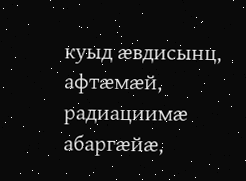куыд æвдисынц, афтæмæй, радиациимæ абаргæйæ,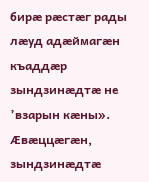бирæ рæстæг рады лæуд адæймагæн къаддæр зындзинæдтæ не ’взарын кæны». Æвæццæгæн, зындзинæдтæ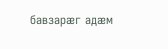бавзарæг адæм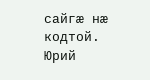сайгæ нæ кодтой.
Юрий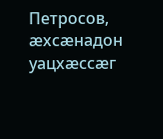Петросов, æхсæнадон уацхæссæг